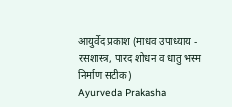आयुर्वेद प्रकाश (माधव उपाध्याय - रसशास्त्र, पारद शोधन व धातु भस्म निर्माण सटीक)
Ayurveda Prakasha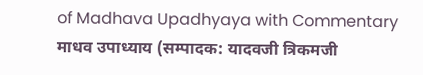of Madhava Upadhyaya with Commentary
माधव उपाध्याय (सम्पादक: यादवजी त्रिकमजी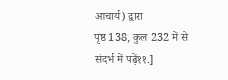आचार्य) द्वारा
पृष्ठ 138, कुल 232 में से
संदर्भ में पढ़ें११.]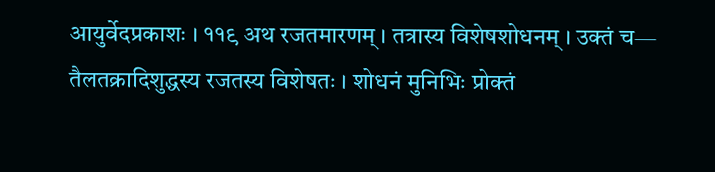आयुर्वेदप्रकाशः । ११९ अथ रजतमारणम् । तत्रास्य विशेषशोधनम् । उक्तं च— तैलतक्रादिशुद्धस्य रजतस्य विशेषतः । शोधनं मुनिभिः प्रोक्तं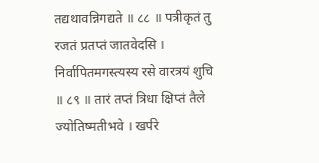तद्यथावन्निगद्यते ॥ ८८ ॥ पत्रीकृतं तु रजतं प्रतप्तं जातवेदसि । निर्वापितमगस्त्यस्य रसे वारत्रयं शुचि ॥ ८९ ॥ तारं तप्तं त्रिधा क्षिप्तं तैले ज्योतिष्मतीभवे । खर्परे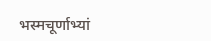भस्मचूर्णाभ्यां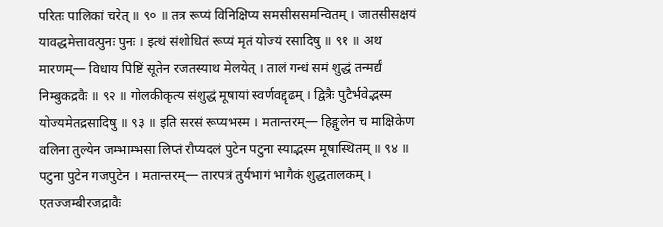परितः पालिकां चरेत् ॥ ९० ॥ तत्र रूप्यं विनिक्षिप्य समसीससमन्वितम् । जातसीसक्षयं यावद्धमेत्तावत्पुनः पुनः । इत्थं संशोधितं रूप्यं मृतं योज्यं रसादिषु ॥ ९१ ॥ अथ मारणम्— विधाय पिष्टिं सूतेन रजतस्याथ मेलयेत् । तालं गन्धं समं शुद्धं तन्मर्द्यं निम्बुकद्रवैः ॥ ९२ ॥ गोलकीकृत्य संशुद्धं मूषायां स्वर्णवद्दृढम् । द्वित्रैः पुटैर्भवेद्भस्म योज्यमेतद्रसादिषु ॥ ९३ ॥ इति सरसं रूप्यभस्म । मतान्तरम्— हिङ्गुलेन च माक्षिकेण वलिना तुल्येन जम्भाम्भसा लिप्तं रौप्यदलं पुटेन पटुना स्याद्भस्म मूषास्थितम् ॥ ९४ ॥ पटुना पुटेन गजपुटेन । मतान्तरम्— तारपत्रं तुर्यभागं भागैकं शुद्धतालकम् । एतज्जम्बीरजद्रावैः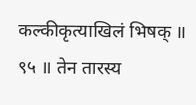कल्कीकृत्याखिलं भिषक् ॥ ९५ ॥ तेन तारस्य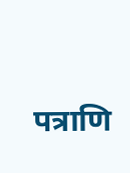पत्राणि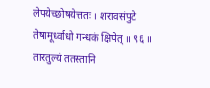लेपयेच्छोषयेत्ततः । शरावसंपुटे तेषामूर्ध्वाधो गन्धकं क्षिपेत् ॥ ९६ ॥ तारतुल्यं ततस्तानि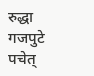रुद्धा गजपुटे पचेत्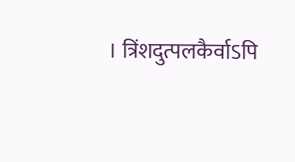। त्रिंशदुत्पलकैर्वाऽपि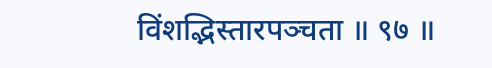विंशद्भिस्तारपञ्चता ॥ ९७ ॥